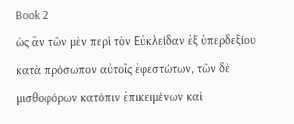Book 2
ὡς ἂν τῶν μὲν περὶ τὸν Εὐκλείδαν ἐξ ὑπερδεξίου κατὰ πρόσωπον αὐτοῖς ἐφεστώτων, τῶν δὲ μισθοφόρων κατόπιν ἐπικειμένων καὶ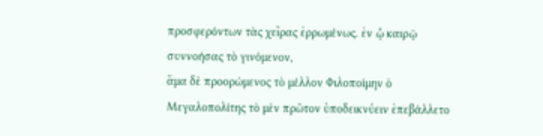προσφερόντων τὰς χεῖρας ἐρρωμένως. ἐν ᾧ καιρῷ συννοήσας τὸ γινόμενον,
ἅμα δὲ προορώμενος τὸ μέλλον Φιλοποίμην ὁ Μεγαλοπολίτης τὸ μὲν πρῶτον ὑποδεικνύειν ἐπεβάλλετο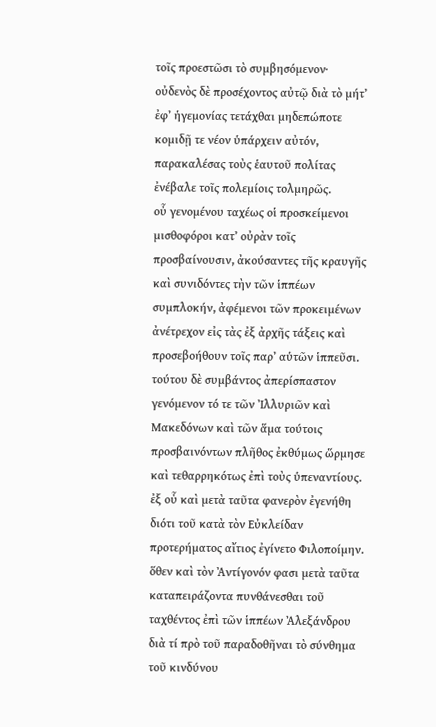τοῖς προεστῶσι τὸ συμβησόμενον·
οὐδενὸς δὲ προσέχοντος αὐτῷ διὰ τὸ μήτʼ ἐφʼ ἡγεμονίας τετάχθαι μηδεπώποτε κομιδῇ τε νέον ὑπάρχειν αὐτόν, παρακαλέσας τοὺς ἑαυτοῦ πολίτας ἐνέβαλε τοῖς πολεμίοις τολμηρῶς.
οὗ γενομένου ταχέως οἱ προσκείμενοι μισθοφόροι κατʼ οὐρὰν τοῖς προσβαίνουσιν, ἀκούσαντες τῆς κραυγῆς καὶ συνιδόντες τὴν τῶν ἱππέων συμπλοκήν, ἀφέμενοι τῶν προκειμένων ἀνέτρεχον εἰς τὰς ἐξ ἀρχῆς τάξεις καὶ προσεβοήθουν τοῖς παρʼ αὑτῶν ἱππεῦσι.
τούτου δὲ συμβάντος ἀπερίσπαστον γενόμενον τό τε τῶν Ἰλλυριῶν καὶ Μακεδόνων καὶ τῶν ἅμα τούτοις προσβαινόντων πλῆθος ἐκθύμως ὥρμησε καὶ τεθαρρηκότως ἐπὶ τοὺς ὑπεναντίους.
ἐξ οὗ καὶ μετὰ ταῦτα φανερὸν ἐγενήθη διότι τοῦ κατὰ τὸν Εὐκλείδαν προτερήματος αἴτιος ἐγίνετο Φιλοποίμην.
ὅθεν καὶ τὸν Ἀντίγονόν φασι μετὰ ταῦτα καταπειράζοντα πυνθάνεσθαι τοῦ ταχθέντος ἐπὶ τῶν ἱππέων Ἀλεξάνδρου διὰ τί πρὸ τοῦ παραδοθῆναι τὸ σύνθημα τοῦ κινδύνου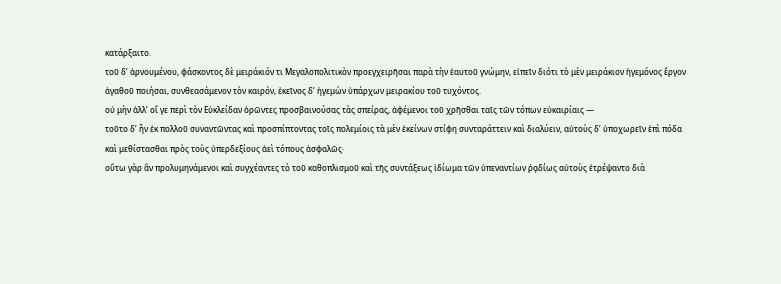κατάρξαιτο.
τοῦ δʼ ἀρνουμένου, φάσκοντος δὲ μειράκιόν τι Μεγαλοπολιτικὸν προεγχειρῆσαι παρὰ τὴν ἑαυτοῦ γνώμην, εἰπεῖν διότι τὸ μὲν μειράκιον ἡγεμόνος ἔργον ἀγαθοῦ ποιήσαι, συνθεασάμενον τὸν καιρόν, ἐκεῖνος δʼ ἡγεμὼν ὑπάρχων μειρακίου τοῦ τυχόντος.
οὐ μὴν ἀλλʼ οἵ γε περὶ τὸν Εὐκλείδαν ὁρῶντες προσβαινούσας τὰς σπείρας, ἀφέμενοι τοῦ χρῆσθαι ταῖς τῶν τόπων εὐκαιρίαις —
τοῦτο δʼ ἦν ἐκ πολλοῦ συναντῶντας καὶ προσπίπτοντας τοῖς πολεμίοις τὰ μὲν ἐκείνων στίφη συνταράττειν καὶ διαλύειν, αὐτοὺς δʼ ὑποχωρεῖν ἐπὶ πόδα καὶ μεθίστασθαι πρὸς τοὺς ὑπερδεξίους ἀεὶ τόπους ἀσφαλῶς·
οὕτω γὰρ ἂν προλυμηνάμενοι καὶ συγχέαντες τὸ τοῦ καθοπλισμοῦ καὶ τῆς συντάξεως ἰδίωμα τῶν ὑπεναντίων ῥᾳδίως αὐτοὺς ἐτρέψαντο διὰ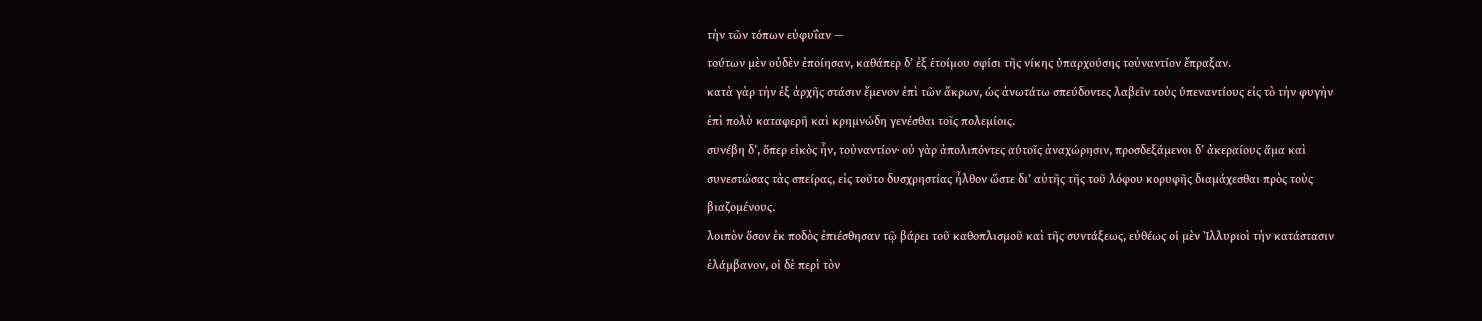τὴν τῶν τόπων εὐφυΐαν —
τούτων μὲν οὐδὲν ἐποίησαν, καθάπερ δʼ ἐξ ἑτοίμου σφίσι τῆς νίκης ὑπαρχούσης τοὐναντίον ἔπραξαν.
κατὰ γὰρ τὴν ἐξ ἀρχῆς στάσιν ἔμενον ἐπὶ τῶν ἄκρων, ὡς ἀνωτάτω σπεύδοντες λαβεῖν τοὺς ὑπεναντίους εἰς τὸ τὴν φυγὴν ἐπὶ πολὺ καταφερῆ καὶ κρημνώδη γενέσθαι τοῖς πολεμίοις.
συνέβη δʼ, ὅπερ εἰκὸς ἦν, τοὐναντίον· οὐ γὰρ ἀπολιπόντες αὑτοῖς ἀναχώρησιν, προσδεξάμενοι δʼ ἀκεραίους ἅμα καὶ συνεστώσας τὰς σπείρας, εἰς τοῦτο δυσχρηστίας ἦλθον ὥστε διʼ αὐτῆς τῆς τοῦ λόφου κορυφῆς διαμάχεσθαι πρὸς τοὺς βιαζομένους.
λοιπὸν ὅσον ἐκ ποδὸς ἐπιέσθησαν τῷ βάρει τοῦ καθοπλισμοῦ καὶ τῆς συντάξεως, εὐθέως οἱ μὲν Ἰλλυριοὶ τὴν κατάστασιν ἐλάμβανον, οἱ δὲ περὶ τὸν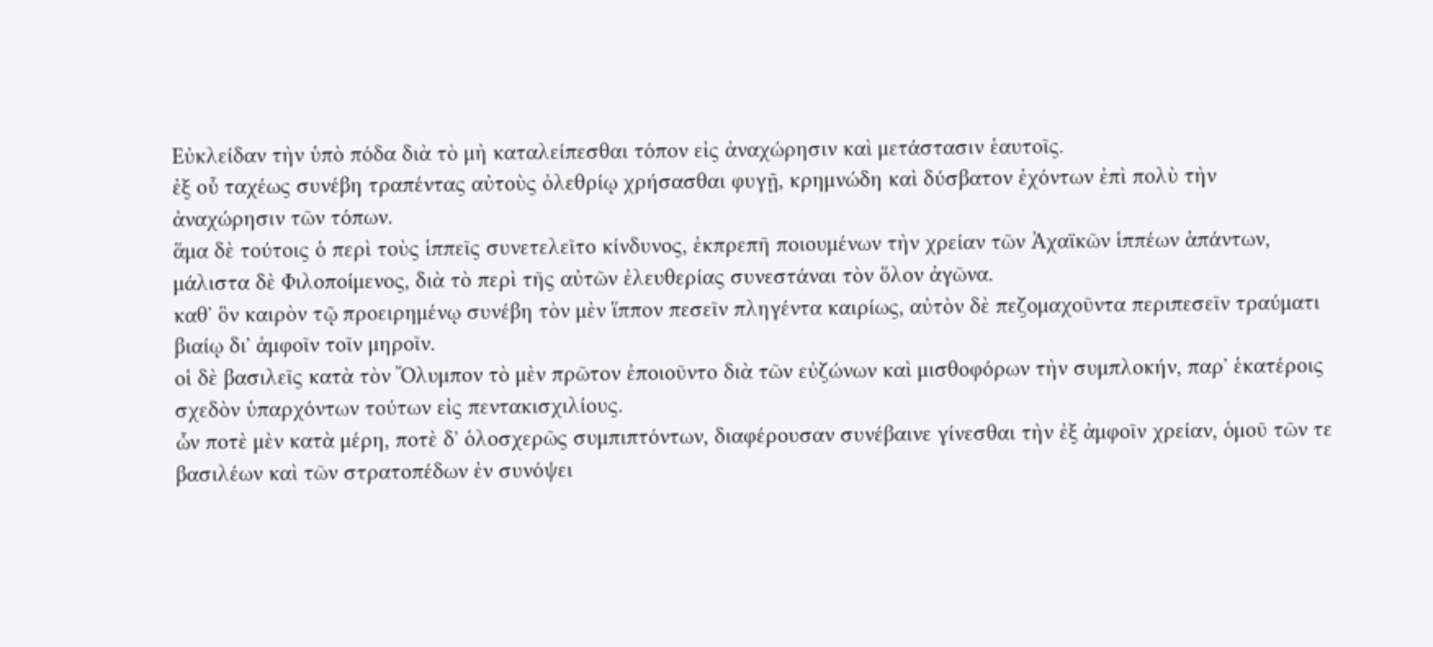Εὐκλείδαν τὴν ὑπὸ πόδα διὰ τὸ μὴ καταλείπεσθαι τόπον εἰς ἀναχώρησιν καὶ μετάστασιν ἑαυτοῖς.
ἐξ οὗ ταχέως συνέβη τραπέντας αὐτοὺς ὀλεθρίῳ χρήσασθαι φυγῇ, κρημνώδη καὶ δύσβατον ἐχόντων ἐπὶ πολὺ τὴν ἀναχώρησιν τῶν τόπων.
ἅμα δὲ τούτοις ὁ περὶ τοὺς ἱππεῖς συνετελεῖτο κίνδυνος, ἐκπρεπῆ ποιουμένων τὴν χρείαν τῶν Ἀχαϊκῶν ἱππέων ἁπάντων, μάλιστα δὲ Φιλοποίμενος, διὰ τὸ περὶ τῆς αὐτῶν ἐλευθερίας συνεστάναι τὸν ὅλον ἀγῶνα.
καθʼ ὃν καιρὸν τῷ προειρημένῳ συνέβη τὸν μὲν ἵππον πεσεῖν πληγέντα καιρίως, αὐτὸν δὲ πεζομαχοῦντα περιπεσεῖν τραύματι βιαίῳ διʼ ἀμφοῖν τοῖν μηροῖν.
οἱ δὲ βασιλεῖς κατὰ τὸν Ὄλυμπον τὸ μὲν πρῶτον ἐποιοῦντο διὰ τῶν εὐζώνων καὶ μισθοφόρων τὴν συμπλοκήν, παρʼ ἑκατέροις σχεδὸν ὑπαρχόντων τούτων εἰς πεντακισχιλίους.
ὧν ποτὲ μὲν κατὰ μέρη, ποτὲ δʼ ὁλοσχερῶς συμπιπτόντων, διαφέρουσαν συνέβαινε γίνεσθαι τὴν ἐξ ἀμφοῖν χρείαν, ὁμοῦ τῶν τε βασιλέων καὶ τῶν στρατοπέδων ἐν συνόψει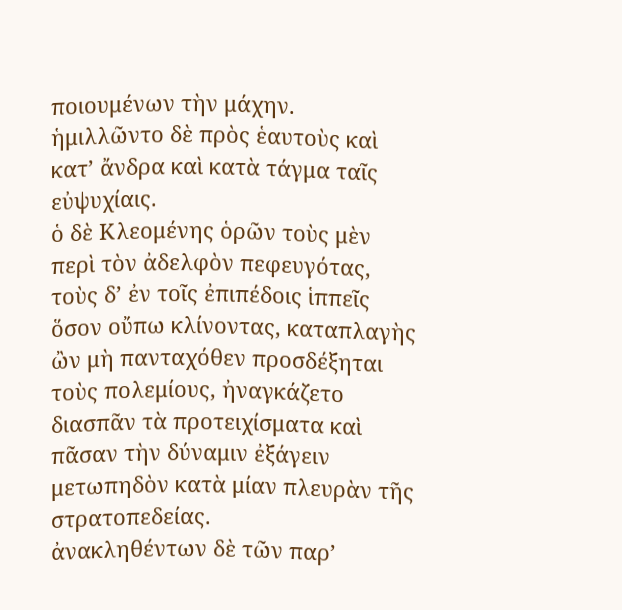ποιουμένων τὴν μάχην.
ἡμιλλῶντο δὲ πρὸς ἑαυτοὺς καὶ κατʼ ἄνδρα καὶ κατὰ τάγμα ταῖς εὐψυχίαις.
ὁ δὲ Κλεομένης ὁρῶν τοὺς μὲν περὶ τὸν ἀδελφὸν πεφευγότας, τοὺς δʼ ἐν τοῖς ἐπιπέδοις ἱππεῖς ὅσον οὔπω κλίνοντας, καταπλαγὴς ὢν μὴ πανταχόθεν προσδέξηται τοὺς πολεμίους, ἠναγκάζετο διασπᾶν τὰ προτειχίσματα καὶ πᾶσαν τὴν δύναμιν ἐξάγειν μετωπηδὸν κατὰ μίαν πλευρὰν τῆς στρατοπεδείας.
ἀνακληθέντων δὲ τῶν παρʼ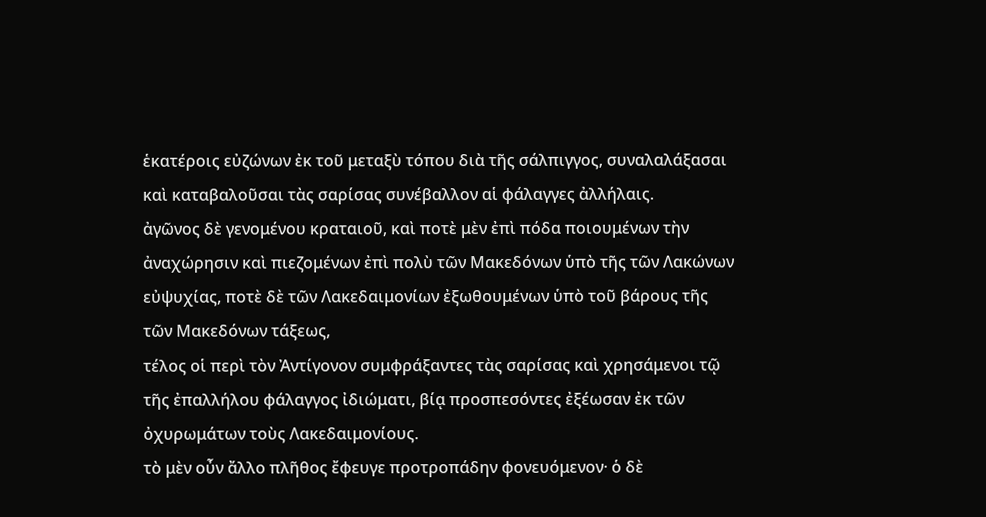ἑκατέροις εὐζώνων ἐκ τοῦ μεταξὺ τόπου διὰ τῆς σάλπιγγος, συναλαλάξασαι καὶ καταβαλοῦσαι τὰς σαρίσας συνέβαλλον αἱ φάλαγγες ἀλλήλαις.
ἀγῶνος δὲ γενομένου κραταιοῦ, καὶ ποτὲ μὲν ἐπὶ πόδα ποιουμένων τὴν ἀναχώρησιν καὶ πιεζομένων ἐπὶ πολὺ τῶν Μακεδόνων ὑπὸ τῆς τῶν Λακώνων εὐψυχίας, ποτὲ δὲ τῶν Λακεδαιμονίων ἐξωθουμένων ὑπὸ τοῦ βάρους τῆς τῶν Μακεδόνων τάξεως,
τέλος οἱ περὶ τὸν Ἀντίγονον συμφράξαντες τὰς σαρίσας καὶ χρησάμενοι τῷ τῆς ἐπαλλήλου φάλαγγος ἰδιώματι, βίᾳ προσπεσόντες ἐξέωσαν ἐκ τῶν ὀχυρωμάτων τοὺς Λακεδαιμονίους.
τὸ μὲν οὖν ἄλλο πλῆθος ἔφευγε προτροπάδην φονευόμενον· ὁ δὲ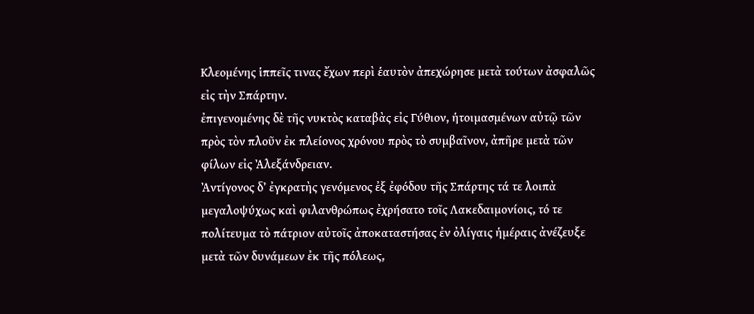Κλεομένης ἱππεῖς τινας ἔχων περὶ ἑαυτὸν ἀπεχώρησε μετὰ τούτων ἀσφαλῶς εἰς τὴν Σπάρτην.
ἐπιγενομένης δὲ τῆς νυκτὸς καταβὰς εἰς Γύθιον, ἡτοιμασμένων αὐτῷ τῶν πρὸς τὸν πλοῦν ἐκ πλείονος χρόνου πρὸς τὸ συμβαῖνον, ἀπῆρε μετὰ τῶν φίλων εἰς Ἀλεξάνδρειαν.
Ἀντίγονος δʼ ἐγκρατὴς γενόμενος ἐξ ἐφόδου τῆς Σπάρτης τά τε λοιπὰ μεγαλοψύχως καὶ φιλανθρώπως ἐχρήσατο τοῖς Λακεδαιμονίοις, τό τε πολίτευμα τὸ πάτριον αὐτοῖς ἀποκαταστήσας ἐν ὀλίγαις ἡμέραις ἀνέζευξε μετὰ τῶν δυνάμεων ἐκ τῆς πόλεως,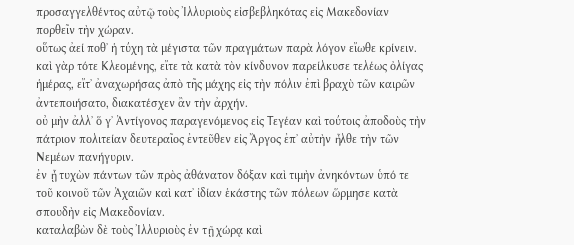προσαγγελθέντος αὐτῷ τοὺς Ἰλλυριοὺς εἰσβεβληκότας εἰς Μακεδονίαν πορθεῖν τὴν χώραν.
οὕτως ἀεί ποθʼ ἡ τύχη τὰ μέγιστα τῶν πραγμάτων παρὰ λόγον εἴωθε κρίνειν.
καὶ γὰρ τότε Κλεομένης, εἴτε τὰ κατὰ τὸν κίνδυνον παρείλκυσε τελέως ὀλίγας ἡμέρας, εἴτʼ ἀναχωρήσας ἀπὸ τῆς μάχης εἰς τὴν πόλιν ἐπὶ βραχὺ τῶν καιρῶν ἀντεποιήσατο, διακατέσχεν ἂν τὴν ἀρχήν.
οὐ μὴν ἀλλʼ ὅ γʼ Ἀντίγονος παραγενόμενος εἰς Τεγέαν καὶ τούτοις ἀποδοὺς τὴν πάτριον πολιτείαν δευτεραῖος ἐντεῦθεν εἰς Ἄργος ἐπʼ αὐτὴν ἦλθε τὴν τῶν Νεμέων πανήγυριν.
ἐν ᾗ τυχὼν πάντων τῶν πρὸς ἀθάνατον δόξαν καὶ τιμὴν ἀνηκόντων ὑπό τε τοῦ κοινοῦ τῶν Ἀχαιῶν καὶ κατʼ ἰδίαν ἑκάστης τῶν πόλεων ὥρμησε κατὰ σπουδὴν εἰς Μακεδονίαν.
καταλαβὼν δὲ τοὺς Ἰλλυριοὺς ἐν τῇ χώρᾳ καὶ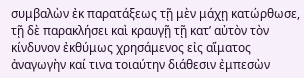συμβαλὼν ἐκ παρατάξεως τῇ μὲν μάχῃ κατώρθωσε, τῇ δὲ παρακλήσει καὶ κραυγῇ τῇ κατʼ αὐτὸν τὸν κίνδυνον ἐκθύμως χρησάμενος εἰς αἵματος ἀναγωγὴν καί τινα τοιαύτην διάθεσιν ἐμπεσὼν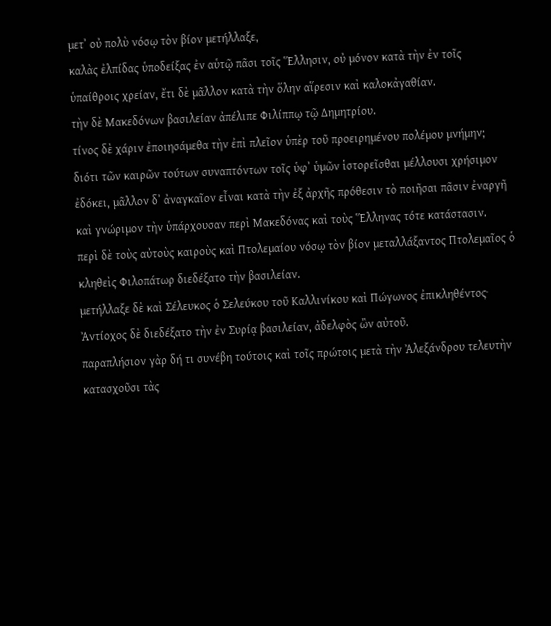μετʼ οὐ πολὺ νόσῳ τὸν βίον μετήλλαξε,
καλὰς ἐλπίδας ὑποδείξας ἐν αὑτῷ πᾶσι τοῖς Ἕλλησιν, οὐ μόνον κατὰ τὴν ἐν τοῖς ὑπαίθροις χρείαν, ἔτι δὲ μᾶλλον κατὰ τὴν ὅλην αἵρεσιν καὶ καλοκἀγαθίαν.
τὴν δὲ Μακεδόνων βασιλείαν ἀπέλιπε Φιλίππῳ τῷ Δημητρίου.
τίνος δὲ χάριν ἐποιησάμεθα τὴν ἐπὶ πλεῖον ὑπὲρ τοῦ προειρημένου πολέμου μνήμην;
διότι τῶν καιρῶν τούτων συναπτόντων τοῖς ὑφʼ ὑμῶν ἱστορεῖσθαι μέλλουσι χρήσιμον ἐδόκει, μᾶλλον δʼ ἀναγκαῖον εἶναι κατὰ τὴν ἐξ ἀρχῆς πρόθεσιν τὸ ποιῆσαι πᾶσιν ἐναργῆ καὶ γνώριμον τὴν ὑπάρχουσαν περὶ Μακεδόνας καὶ τοὺς Ἕλληνας τότε κατάστασιν.
περὶ δὲ τοὺς αὐτοὺς καιροὺς καὶ Πτολεμαίου νόσῳ τὸν βίον μεταλλάξαντος Πτολεμαῖος ὁ κληθεὶς Φιλοπάτωρ διεδέξατο τὴν βασιλείαν.
μετήλλαξε δὲ καὶ Σέλευκος ὁ Σελεύκου τοῦ Καλλινίκου καὶ Πώγωνος ἐπικληθέντος· Ἀντίοχος δὲ διεδέξατο τὴν ἐν Συρίᾳ βασιλείαν, ἀδελφὸς ὢν αὐτοῦ.
παραπλήσιον γὰρ δή τι συνέβη τούτοις καὶ τοῖς πρώτοις μετὰ τὴν Ἀλεξάνδρου τελευτὴν κατασχοῦσι τὰς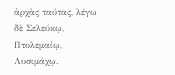ἀρχὰς ταύτας, λέγω δὲ Σελεύκῳ, Πτολεμαίῳ, Λυσιμάχῳ.